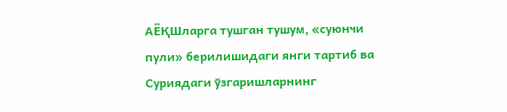АЁҚШларга тушган тушум, «суюнчи пули» берилишидаги янги тартиб ва Суриядаги ўзгаришларнинг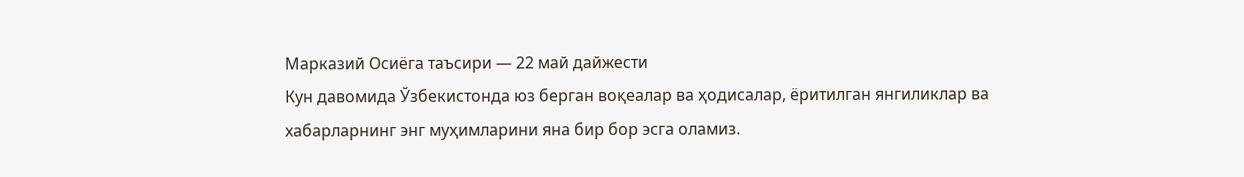Марказий Осиёга таъсири — 22 май дайжести
Кун давомида Ўзбекистонда юз берган воқеалар ва ҳодисалар, ёритилган янгиликлар ва хабарларнинг энг муҳимларини яна бир бор эсга оламиз.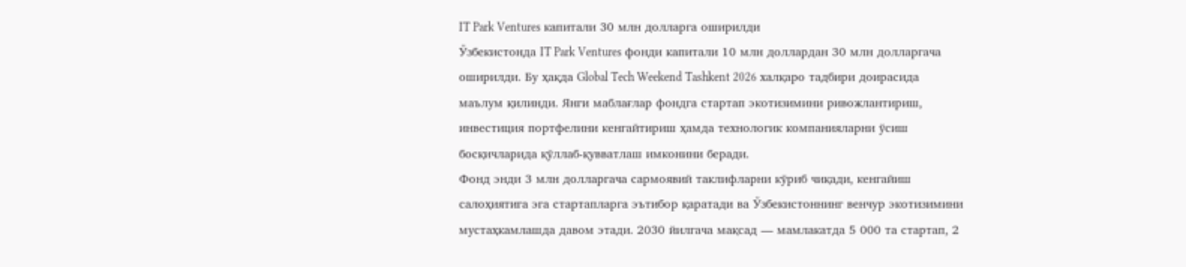IT Park Ventures капитали 30 млн долларга оширилди
Ўзбекистонда IT Park Ventures фонди капитали 10 млн доллардан 30 млн долларгача оширилди. Бу ҳақда Global Tech Weekend Tashkent 2026 халқаро тадбири доирасида маълум қилинди. Янги маблағлар фондга стартап экотизимини ривожлантириш, инвестиция портфелини кенгайтириш ҳамда технологик компанияларни ўсиш босқичларида қўллаб-қувватлаш имконини беради.
Фонд энди 3 млн долларгача сармоявий таклифларни кўриб чиқади, кенгайиш салоҳиятига эга стартапларга эътибор қаратади ва Ўзбекистоннинг венчур экотизимини мустаҳкамлашда давом этади. 2030 йилгача мақсад — мамлакатда 5 000 та стартап, 2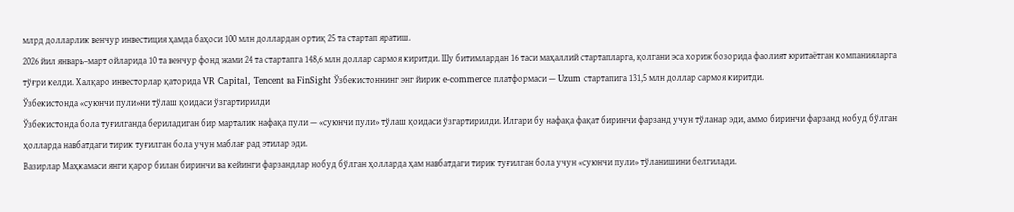млрд долларлик венчур инвестиция ҳамда баҳоси 100 млн доллардан ортиқ 25 та стартап яратиш.
2026 йил январь–март ойларида 10 та венчур фонд жами 24 та стартапга 148,6 млн доллар сармоя киритди. Шу битимлардан 16 таси маҳаллий стартапларга, қолгани эса хориж бозорида фаолият юритаётган компанияларга тўғри келди. Халқаро инвесторлар қаторида VR Capital, Tencent ва FinSight Ўзбекистоннинг энг йирик e-commerce платформаси — Uzum стартапига 131,5 млн доллар сармоя киритди.
Ўзбекистонда «суюнчи пули»ни тўлаш қоидаси ўзгартирилди
Ўзбекистонда бола туғилганда бериладиган бир марталик нафақа пули — «суюнчи пули» тўлаш қоидаси ўзгартирилди. Илгари бу нафақа фақат биринчи фарзанд учун тўланар эди, аммо биринчи фарзанд нобуд бўлган ҳолларда навбатдаги тирик туғилган бола учун маблағ рад этилар эди.
Вазирлар Маҳкамаси янги қарор билан биринчи ва кейинги фарзандлар нобуд бўлган ҳолларда ҳам навбатдаги тирик туғилган бола учун «суюнчи пули» тўланишини белгилади.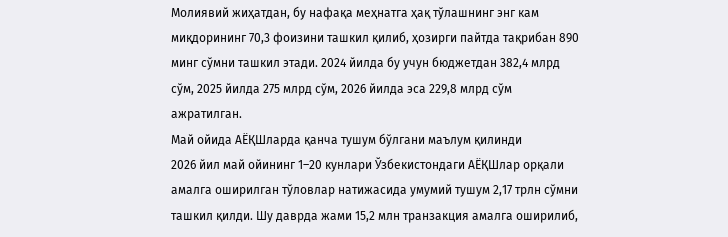Молиявий жиҳатдан, бу нафақа меҳнатга ҳақ тўлашнинг энг кам миқдорининг 70,3 фоизини ташкил қилиб, ҳозирги пайтда тақрибан 890 минг сўмни ташкил этади. 2024 йилда бу учун бюджетдан 382,4 млрд сўм, 2025 йилда 275 млрд сўм, 2026 йилда эса 229,8 млрд сўм ажратилган.
Май ойида АЁҚШларда қанча тушум бўлгани маълум қилинди
2026 йил май ойининг 1–20 кунлари Ўзбекистондаги АЁҚШлар орқали амалга оширилган тўловлар натижасида умумий тушум 2,17 трлн сўмни ташкил қилди. Шу даврда жами 15,2 млн транзакция амалга оширилиб,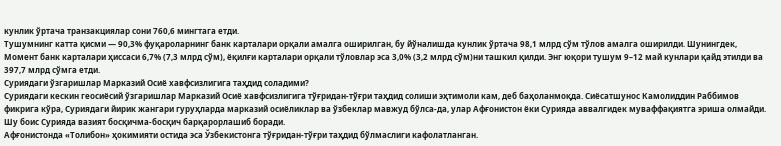кунлик ўртача транзакциялар сони 760,6 мингтага етди.
Тушумнинг катта қисми — 90,3% фуқароларнинг банк карталари орқали амалга оширилган, бу йўналишда кунлик ўртача 98,1 млрд сўм тўлов амалга оширилди. Шунингдек, Момент банк карталари ҳиссаси 6,7% (7,3 млрд сўм), ёқилғи карталари орқали тўловлар эса 3,0% (3,2 млрд сўм)ни ташкил қилди. Энг юқори тушум 9–12 май кунлари қайд этилди ва 397,7 млрд сўмга етди.
Суриядаги ўзгаришлар Марказий Осиё хавфсизлигига таҳдид соладими?
Суриядаги кескин геосиёсий ўзгаришлар Марказий Осиё хавфсизлигига тўғридан-тўғри таҳдид солиши эҳтимоли кам, деб баҳоланмоқда. Сиёсатшунос Камолиддин Раббимов фикрига кўра, Суриядаги йирик жангари гуруҳларда марказий осиёликлар ва ўзбеклар мавжуд бўлса-да, улар Афғонистон ёки Сурияда аввалгидек муваффақиятга эриша олмайди. Шу боис Сурияда вазият босқичма-босқич барқарорлашиб боради.
Афғонистонда «Толибон» ҳокимияти остида эса Ўзбекистонга тўғридан-тўғри таҳдид бўлмаслиги кафолатланган.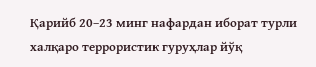Қарийб 20–23 минг нафардан иборат турли халқаро террористик гуруҳлар йўқ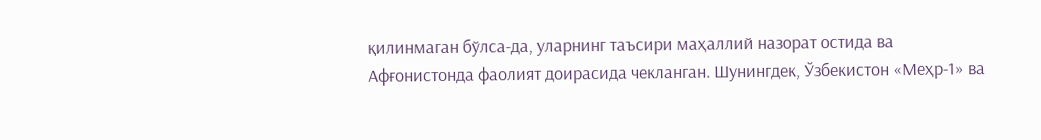қилинмаган бўлса-да, уларнинг таъсири маҳаллий назорат остида ва Афғонистонда фаолият доирасида чекланган. Шунингдек, Ўзбекистон «Меҳр-1» ва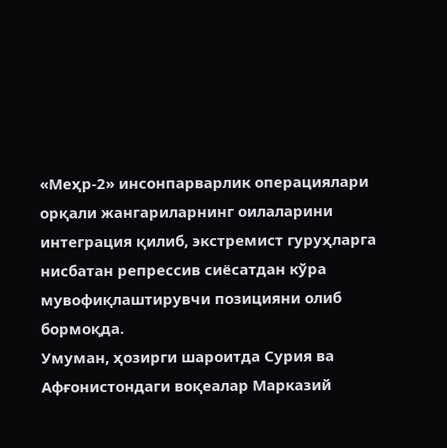«Меҳр-2» инсонпарварлик операциялари орқали жангариларнинг оилаларини интеграция қилиб, экстремист гуруҳларга нисбатан репрессив сиёсатдан кўра мувофиқлаштирувчи позицияни олиб бормоқда.
Умуман, ҳозирги шароитда Сурия ва Афғонистондаги воқеалар Марказий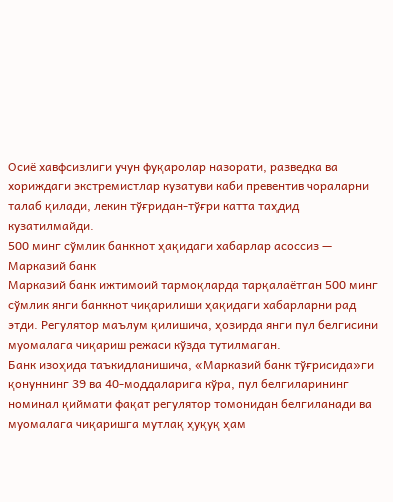Осиё хавфсизлиги учун фуқаролар назорати, разведка ва хориждаги экстремистлар кузатуви каби превентив чораларни талаб қилади, лекин тўғридан-тўғри катта таҳдид кузатилмайди.
500 минг сўмлик банкнот ҳақидаги хабарлар асоссиз — Марказий банк
Марказий банк ижтимоий тармоқларда тарқалаётган 500 минг сўмлик янги банкнот чиқарилиши ҳақидаги хабарларни рад этди. Регулятор маълум қилишича, ҳозирда янги пул белгисини муомалага чиқариш режаси кўзда тутилмаган.
Банк изоҳида таъкидланишича, «Марказий банк тўғрисида»ги қонуннинг 39 ва 40-моддаларига кўра, пул белгиларининг номинал қиймати фақат регулятор томонидан белгиланади ва муомалага чиқаришга мутлақ ҳуқуқ ҳам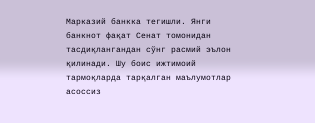Марказий банкка тегишли. Янги банкнот фақат Сенат томонидан тасдиқлангандан сўнг расмий эълон қилинади. Шу боис ижтимоий тармоқларда тарқалган маълумотлар асоссиз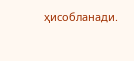ҳисобланади.